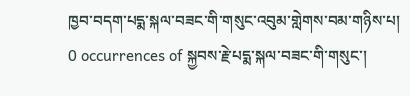ཁྱབ་བདག་པདྨ་སྐལ་བཟང་གི་གསུང་འབུམ་གླེགས་བམ་གཉིས་པ།
0 occurrences of སྐྱབས་རྗེ་པདྨ་སྐལ་བཟང་གི་གསུང་།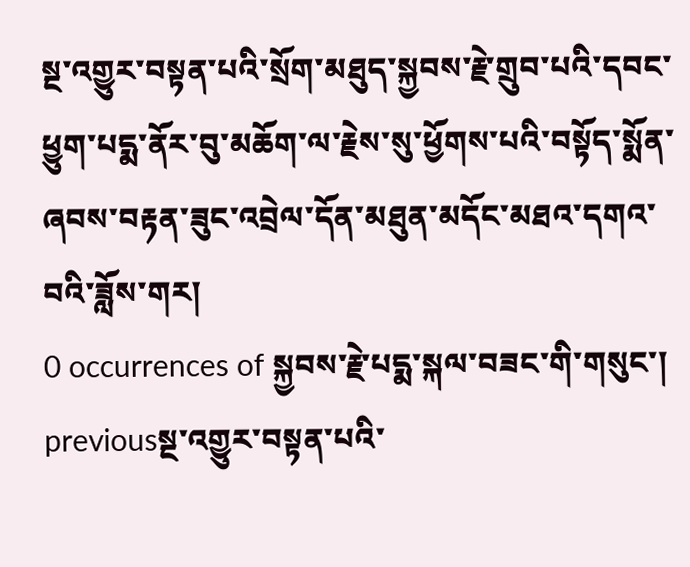སྔ་འགྱུར་བསྟན་པའི་སྲོག་མཐུད་སྐྱབས་རྗེ་གྲུབ་པའི་དབང་ཕྱུག་པདྨ་ནོར་བུ་མཆོག་ལ་རྗེས་སུ་ཕྱོགས་པའི་བསྟོད་སྨོན་ཞབས་བརྟན་ཟུང་འབྲེལ་དོན་མཐུན་མདོང་མཐའ་དགའ་བའི་ཟློས་གར།
0 occurrences of སྐྱབས་རྗེ་པདྨ་སྐལ་བཟང་གི་གསུང་།
previousསྔ་འགྱུར་བསྟན་པའི་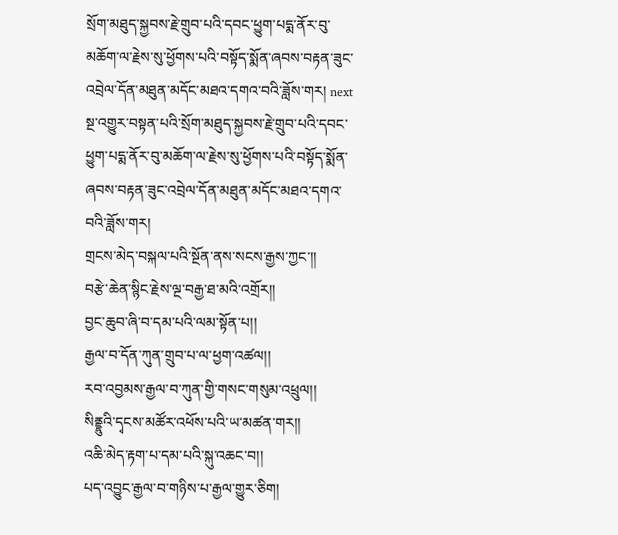སྲོག་མཐུད་སྐྱབས་རྗེ་གྲུབ་པའི་དབང་ཕྱུག་པདྨ་ནོར་བུ་མཆོག་ལ་རྗེས་སུ་ཕྱོགས་པའི་བསྟོད་སྨོན་ཞབས་བརྟན་ཟུང་འབྲེལ་དོན་མཐུན་མདོང་མཐའ་དགའ་བའི་ཟློས་གར། next
སྔ་འགྱུར་བསྟན་པའི་སྲོག་མཐུད་སྐྱབས་རྗེ་གྲུབ་པའི་དབང་ཕྱུག་པདྨ་ནོར་བུ་མཆོག་ལ་རྗེས་སུ་ཕྱོགས་པའི་བསྟོད་སྨོན་ཞབས་བརྟན་ཟུང་འབྲེལ་དོན་མཐུན་མདོང་མཐའ་དགའ་བའི་ཟློས་གར།
གྲངས་མེད་བསྐལ་པའི་སྔོན་ནས་སངས་རྒྱས་ཀྱང་།།
བརྩེ་ཆེན་སྙིང་རྗེས་ལྔ་བརྒྱ་ཐ་མའི་འགྲོར།།
བྱང་ཆུབ་ཞི་བ་དམ་པའི་ལམ་སྟོན་པ།།
རྒྱལ་བ་དོན་ཀུན་གྲུབ་པ་ལ་ཕྱག་འཚལ།།
རབ་འབྱམས་རྒྱལ་བ་ཀུན་གྱི་གསང་གསུམ་འཕྲུལ།།
སིནྡྷུའི་དྭངས་མཚོར་འཕོས་པའི་ཡ་མཚན་གར།།
འཆི་མེད་རྟག་པ་དམ་པའི་སྐུ་འཆང་བ།།
པད་འབྱུང་རྒྱལ་བ་གཉིས་པ་རྒྱལ་གྱུར་ཅིག།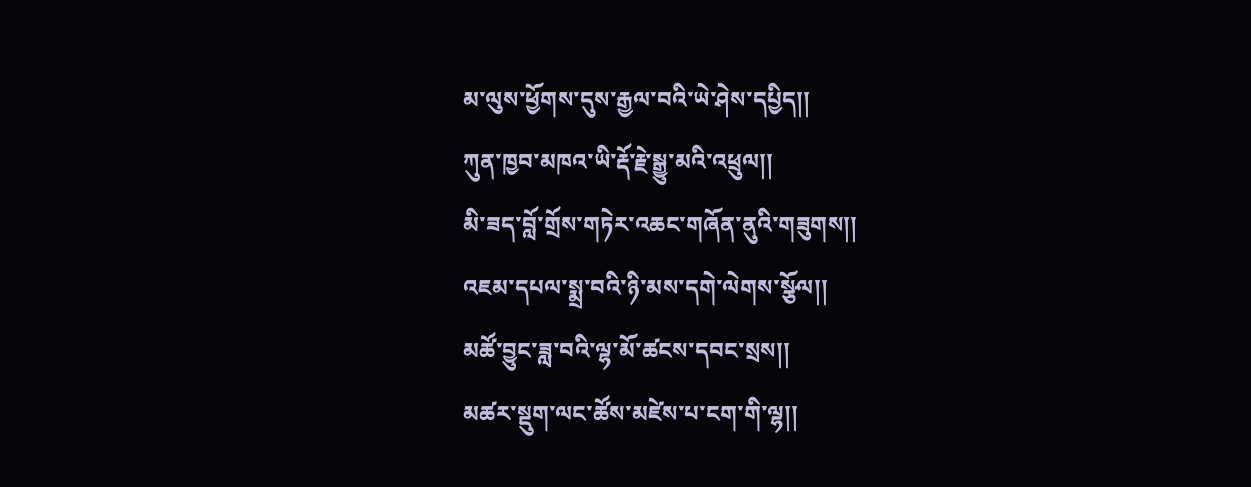མ་ལུས་ཕྱོགས་དུས་རྒྱལ་བའི་ཡེ་ཤེས་དཔྱིད།།
ཀུན་ཁྱབ་མཁའ་ཡི་རྡོ་རྗེ་སྒྱུ་མའི་འཕྲུལ།།
མི་ཟད་བློ་གྲོས་གཏེར་འཆང་གཞོན་ནུའི་གཟུགས།།
འཇམ་དཔལ་སྨྲ་བའི་ཉི་མས་དགེ་ལེགས་སྩོལ།།
མཚོ་བྱུང་ཟླ་བའི་ལྷ་མོ་ཚངས་དབང་སྲས།།
མཚར་སྡུག་ལང་ཚོས་མཛེས་པ་ངག་གི་ལྷ།།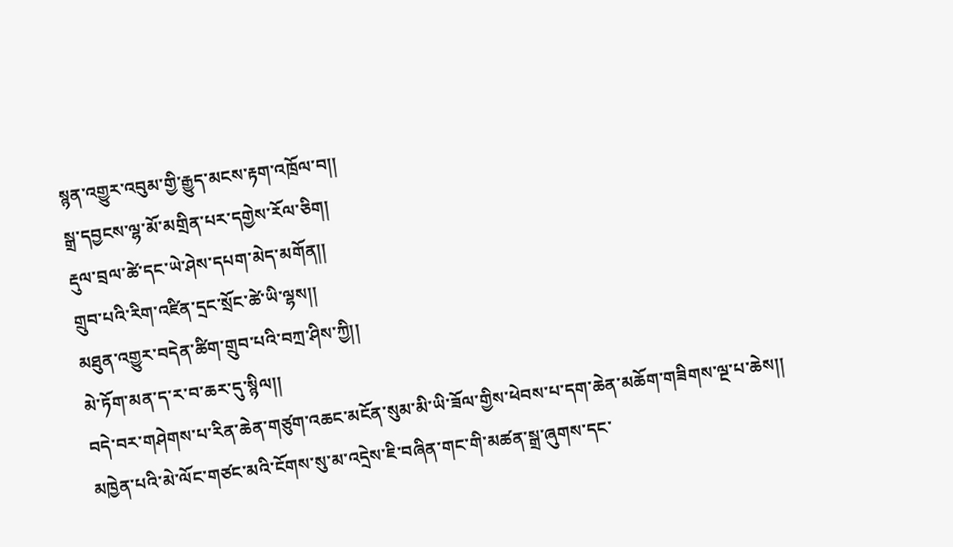སྙན་འགྱུར་འབུམ་གྱི་རྒྱུད་མངས་རྟག་འཁྲོལ་བ།།
སྒྲ་དབྱངས་ལྷ་མོ་མགྲིན་པར་དགྱེས་རོལ་ཅིག།
རྡུལ་བྲལ་ཚེ་དང་ཡེ་ཤེས་དཔག་མེད་མགོན།།
གྲུབ་པའི་རིག་འཛིན་དྲང་སྲོང་ཚེ་ཡི་ལྷས།།
མཐུན་འགྱུར་བདེན་ཚིག་གྲུབ་པའི་བཀྲ་ཤིས་ཀྱི།།
མེ་ཏོག་མན་ད་ར་བ་ཆར་དུ་སྙིལ།།
བདེ་བར་གཤེགས་པ་རིན་ཆེན་གཙུག་འཆང་མངོན་སུམ་མི་ཡི་ཟོལ་གྱིས་ཕེབས་པ་དག་ཆེན་མཆོག་གཟིགས་ལྔ་པ་ཆེས།།
མཁྱེན་པའི་མེ་ལོང་གཙང་མའི་ངོགས་སུ་མ་འདྲེས་ཇི་བཞིན་གང་གི་མཚན་སྒྲ་ཞུགས་དང་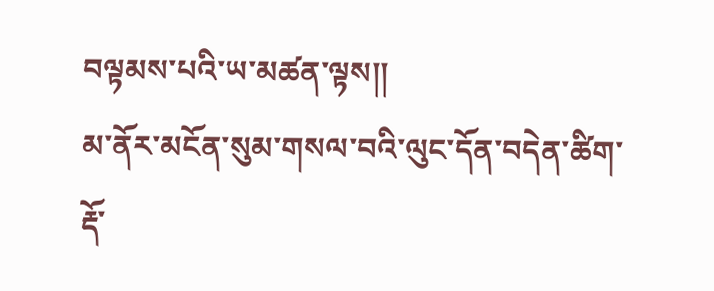བལྟམས་པའི་ཡ་མཚན་ལྟས།།
མ་ནོར་མངོན་སུམ་གསལ་བའི་ལུང་དོན་བདེན་ཚིག་རྡོ་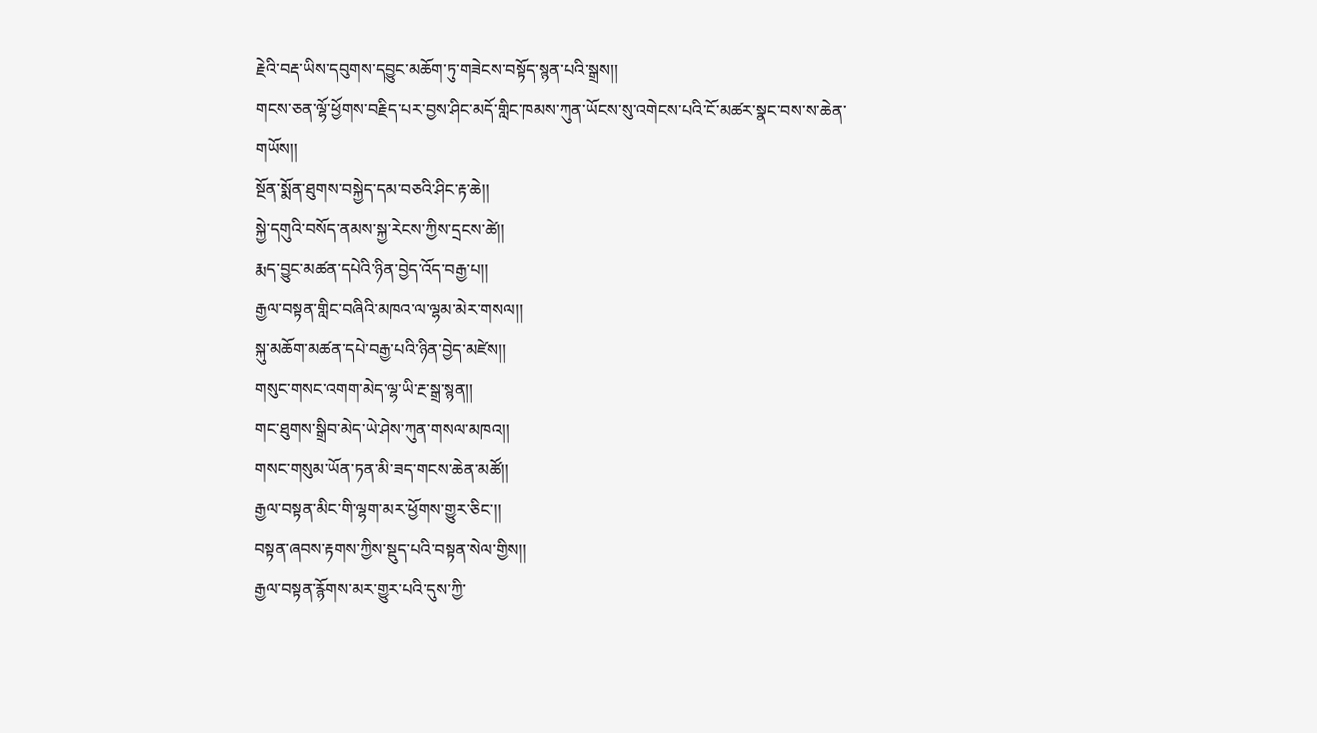རྗེའི་བརྡ་ཡིས་དབུགས་དབྱུང་མཆོག་ཏུ་གཟེངས་བསྟོད་སྙན་པའི་སྒྲས།།
གངས་ཅན་ལྷོ་ཕྱོགས་བརྗིད་པར་བྱས་ཤིང་མདོ་གླིང་ཁམས་ཀུན་ཡོངས་སུ་འགེངས་པའི་ངོ་མཚར་སྣང་བས་ས་ཆེན་གཡོས།།
སྔོན་སྨོན་ཐུགས་བསྐྱེད་དམ་བཅའི་ཤིང་རྟ་ཆེ།།
སྐྱེ་དགུའི་བསོད་ནམས་སྐྱ་རེངས་ཀྱིས་དྲངས་ཚེ།།
རྨད་བྱུང་མཚན་དཔེའི་ཉིན་བྱེད་འོད་བརྒྱ་པ།།
རྒྱལ་བསྟན་གླིང་བཞིའི་མཁའ་ལ་ལྷམ་མེར་གསལ།།
སྐུ་མཆོག་མཚན་དཔེ་བརྒྱ་པའི་ཉིན་བྱེད་མཛེས།།
གསུང་གསང་འགག་མེད་ལྷ་ཡི་རྔ་སྒྲ་སྙན།།
གང་ཐུགས་སྒྲིབ་མེད་ཡེ་ཤེས་ཀུན་གསལ་མཁའ།།
གསང་གསུམ་ཡོན་ཏན་མི་ཟད་གངས་ཆེན་མཚོ།།
རྒྱལ་བསྟན་མིང་གི་ལྷག་མར་ཕྱོགས་གྱུར་ཅིང་།།
བསྟན་ཞབས་རྟགས་ཀྱིས་སྡུད་པའི་བསྟན་སེལ་གྱིས།།
རྒྱལ་བསྟན་རྙོགས་མར་གྱུར་པའི་དུས་ཀྱི་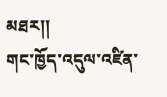མཐར།།
གང་ཁྱོད་འདུལ་འཛིན་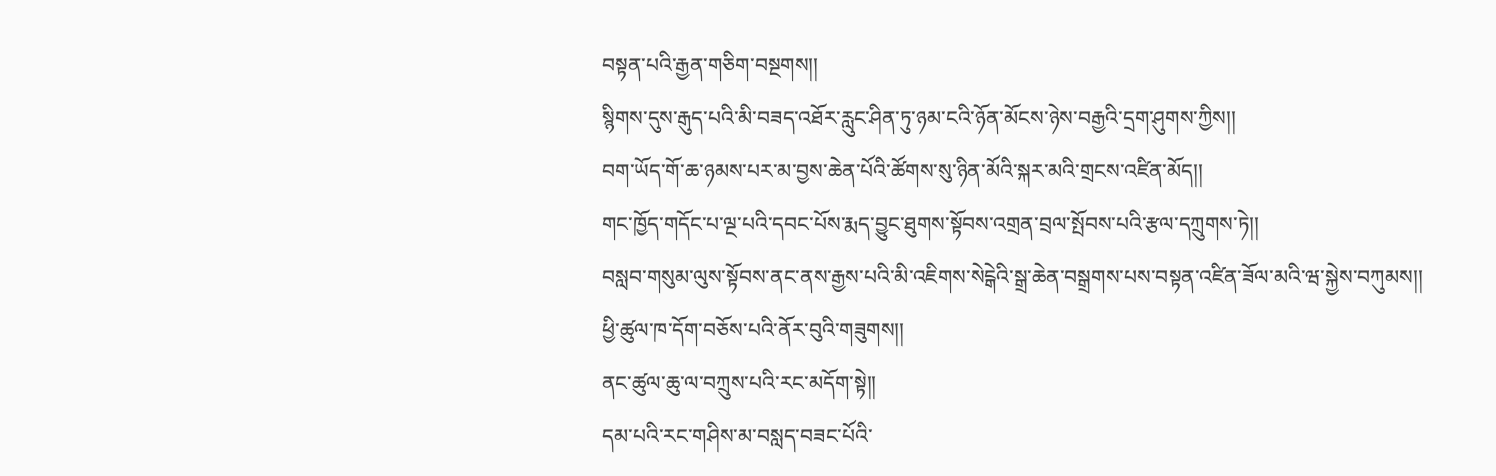བསྟན་པའི་རྒྱན་གཅིག་བསྔགས།།
སྙིགས་དུས་རྒུད་པའི་མི་བཟད་འཐོར་རླུང་ཤིན་ཏུ་ཉམ་ངའི་ཉོན་མོངས་ཉེས་བརྒྱའི་དྲག་ཤུགས་ཀྱིས།།
བག་ཡོད་གོ་ཆ་ཉམས་པར་མ་བྱས་ཆེན་པོའི་ཚོགས་སུ་ཉིན་མོའི་སྐར་མའི་གྲངས་འཛིན་མོད།།
གང་ཁྱོད་གདོང་པ་ལྔ་པའི་དབང་པོས་རྨད་བྱུང་ཐུགས་སྟོབས་འགྲན་བྲལ་སྤོབས་པའི་རྩལ་དཀྲུགས་ཏེ།།
བསླབ་གསུམ་ལུས་སྟོབས་ནང་ནས་རྒྱས་པའི་མི་འཇིགས་སེངྒེའི་སྒྲ་ཆེན་བསྒྲགས་པས་བསྟན་འཛིན་ཟོལ་མའི་ཝ་སྐྱེས་བཀུམས།།
ཕྱི་ཚུལ་ཁ་དོག་བཅོས་པའི་ནོར་བུའི་གཟུགས།།
ནང་ཚུལ་ཆུ་ལ་བཀྲུས་པའི་རང་མདོག་སྟེ།།
དམ་པའི་རང་གཤིས་མ་བསླད་བཟང་པོའི་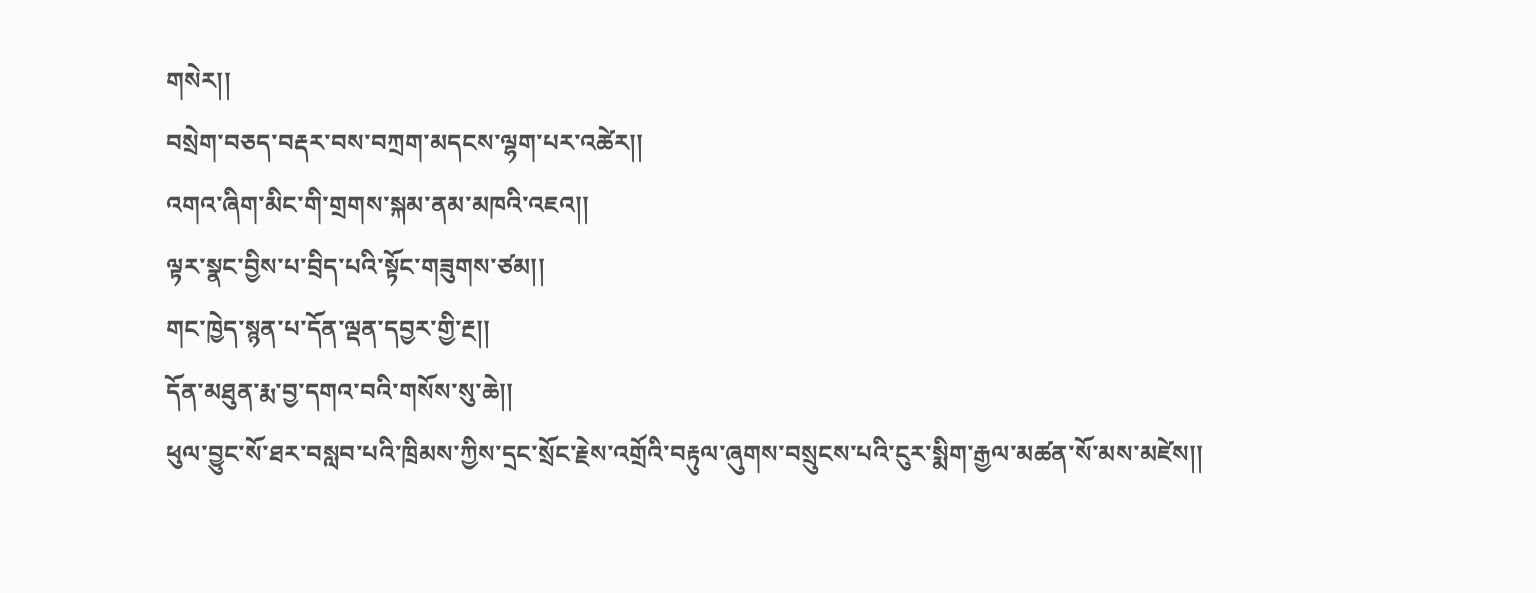གསེར།།
བསྲེག་བཅད་བརྡར་བས་བཀྲག་མདངས་ལྷག་པར་འཚེར།།
འགའ་ཞིག་མིང་གི་གྲགས་སྐམ་ནམ་མཁའི་འཇའ།།
ལྟར་སྣང་བྱིས་པ་བྲིད་པའི་སྟོང་གཟུགས་ཙམ།།
གང་ཁྱེད་སྙན་པ་དོན་ལྡན་དབྱར་གྱི་རྔ།།
དོན་མཐུན་རྨ་བྱ་དགའ་བའི་གསོས་སུ་ཆེ།།
ཕུལ་བྱུང་སོ་ཐར་བསླབ་པའི་ཁྲིམས་ཀྱིས་དྲང་སྲོང་རྗེས་འགྲོའི་བརྟུལ་ཞུགས་བསྲུངས་པའི་ངུར་སྨིག་རྒྱལ་མཚན་སོ་མས་མཛེས།།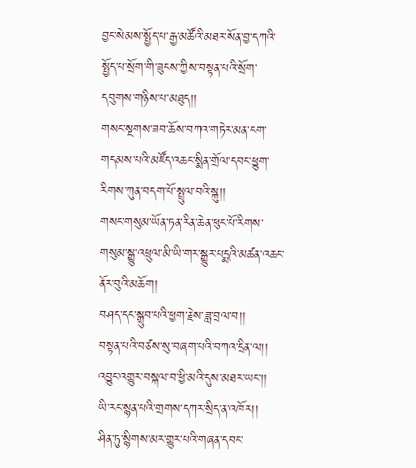བྱང་སེམས་སྤྱོད་པ་རྒྱ་མཚོའི་མཐར་སོན་བྱ་དཀའི་སྤྱོད་པ་སྲོག་གི་ཟུངས་ཀྱིས་བསྟན་པའི་སྲོག་དབུགས་གཉིས་པ་མཐུད།།
གསང་སྔགས་ཟབ་ཆོས་བཀའ་གཏེར་མན་ངག་གདམས་པའི་མཛོད་འཆང་སྨིན་གྲོལ་དབང་ཕྱུག་རིགས་ཀུན་བདག་པོ་སྤྲུལ་བའི་སྐུ།།
གསང་གསུམ་ཡོན་ཏན་རིན་ཆེན་ཕུང་པོ་རིགས་གསུམ་སྒྱུ་འཕྲུལ་མི་ཡི་གར་སྒྱུར་པདྨའི་མཚན་འཆང་ནོར་བུའི་མཆོག།
བཤད་དང་སྒྲུབ་པའི་ཕྱག་རྗེས་ཟླ་བྲལ་བ།།
བསྟན་པའི་བཙས་སུ་བཞག་པའི་བཀའ་དྲིན་ལ།།
འབྱུང་འགྱུར་བསྐལ་བ་ཕྱི་མའི་དུས་མཐར་ཡང་།།
ཡི་རང་སྙན་པའི་གྲགས་དཀར་སྲིད་ན་འཁོར།།
ཤིན་ཏུ་སྙིགས་མར་གྱུར་པའི་གཞན་དབང་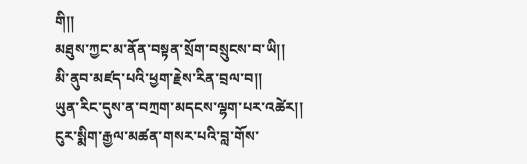གི།།
མཐུས་ཀྱང་མ་ནོན་བསྟན་སྲོག་བསྲུངས་བ་ཡི།།
མི་ནུབ་མཛད་པའི་ཕྱག་རྗེས་རིན་བྲལ་བ།།
ཡུན་རིང་དུས་ན་བཀྲག་མདངས་ལྷག་པར་འཚེར།།
ངུར་སྨིག་རྒྱལ་མཚན་གསར་པའི་བླ་གོས་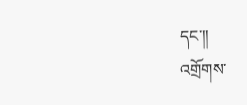དང་།།
འགྲོགས་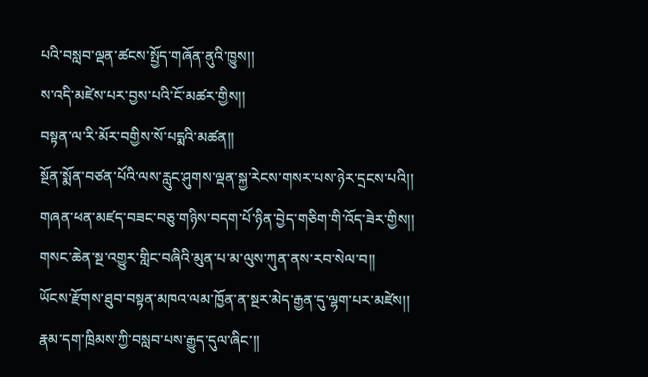པའི་བསླབ་ལྡན་ཚངས་སྤྱོད་གཞོན་ནུའི་ཁྱུས།།
ས་འདི་མཛེས་པར་བྱས་པའི་ངོ་མཚར་གྱིས།།
བསྟན་ལ་རི་མོར་བགྱིས་སོ་པདྨའི་མཚན།།
སྔོན་སྨོན་བཙན་པོའི་ལས་རླུང་ཤུགས་ལྡན་སྐྱ་རེངས་གསར་པས་ཉེར་དྲངས་པའི།།
གཞན་ཕན་མཛད་བཟང་བཅུ་གཉིས་བདག་པོ་ཉིན་བྱེད་གཅིག་གི་འོད་ཟེར་གྱིས།།
གསང་ཆེན་སྔ་འགྱུར་གླིང་བཞིའི་མུན་པ་མ་ལུས་ཀུན་ནས་རབ་སེལ་བ།།
ཡོངས་རྫོགས་ཐུབ་བསྟན་མཁའ་ལམ་ཁྱོན་ན་སྔར་མེད་རྒྱན་དུ་ལྷག་པར་མཛེས།།
རྣམ་དག་ཁྲིམས་ཀྱི་བསླབ་པས་རྒྱུད་དུལ་ཞིང་།།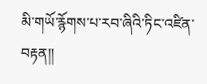མི་གཡོ་རྙོགས་པ་རབ་ཞིའི་ཏིང་འཛིན་བརྟན།།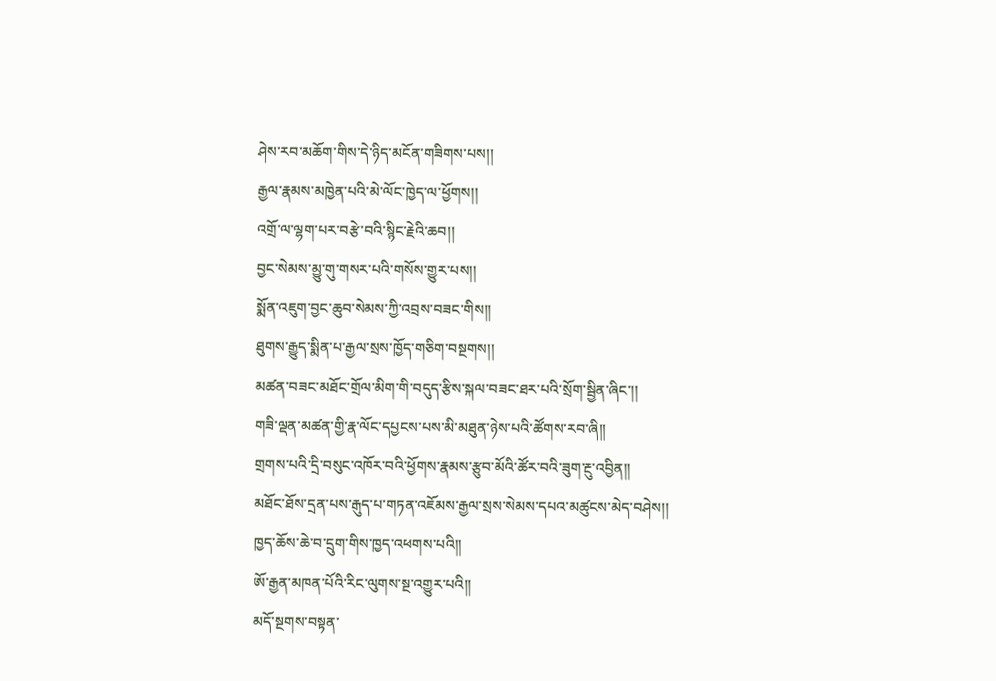ཤེས་རབ་མཆོག་གིས་དེ་ཉིད་མངོན་གཟིགས་པས།།
རྒྱལ་རྣམས་མཁྱེན་པའི་མེ་ལོང་ཁྱེད་ལ་ཕྱོགས།།
འགྲོ་ལ་ལྷག་པར་བརྩེ་བའི་སྙིང་རྗེའི་ཆབ།།
བྱང་སེམས་མྱུ་གུ་གསར་པའི་གསོས་གྱུར་པས།།
སྨོན་འཇུག་བྱང་ཆུབ་སེམས་ཀྱི་འབྲས་བཟང་གིས།།
ཐུགས་རྒྱུད་སྨིན་པ་རྒྱལ་སྲས་ཁྱོད་གཅིག་བསྔགས།།
མཚན་བཟང་མཐོང་གྲོལ་མིག་གི་བདུད་རྩིས་སྐལ་བཟང་ཐར་པའི་སྲོག་སྦྱིན་ཞིང་།།
གཟི་ལྡན་མཚན་གྱི་རྣ་ལོང་དཔྱངས་པས་མི་མཐུན་ཉེས་པའི་ཚོགས་རབ་ཞི།།
གྲགས་པའི་དྲི་བསུང་འཁོར་བའི་ཕྱོགས་རྣམས་རྩུབ་མོའི་ཚོར་བའི་ཟུག་རྔུ་འབྱིན།།
མཐོང་ཐོས་དྲན་པས་རྒུད་པ་གཏན་འཇོམས་རྒྱལ་སྲས་སེམས་དཔའ་མཚུངས་མེད་བཤེས།།
ཁྱད་ཆོས་ཆེ་བ་དྲུག་གིས་ཁྱད་འཕགས་པའི།།
ཨོ་རྒྱན་མཁན་པོའི་རིང་ལུགས་སྔ་འགྱུར་པའི།།
མདོ་སྔགས་བསྟན་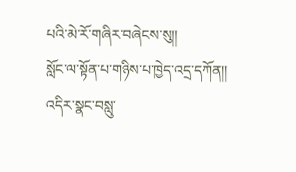པའི་མེ་རོ་གཞིར་བཞེངས་སུ།།
སློང་ལ་སྟོན་པ་གཉིས་པ་ཁྱེད་འདྲ་དཀོན།།
འདིར་སྣང་བསླུ་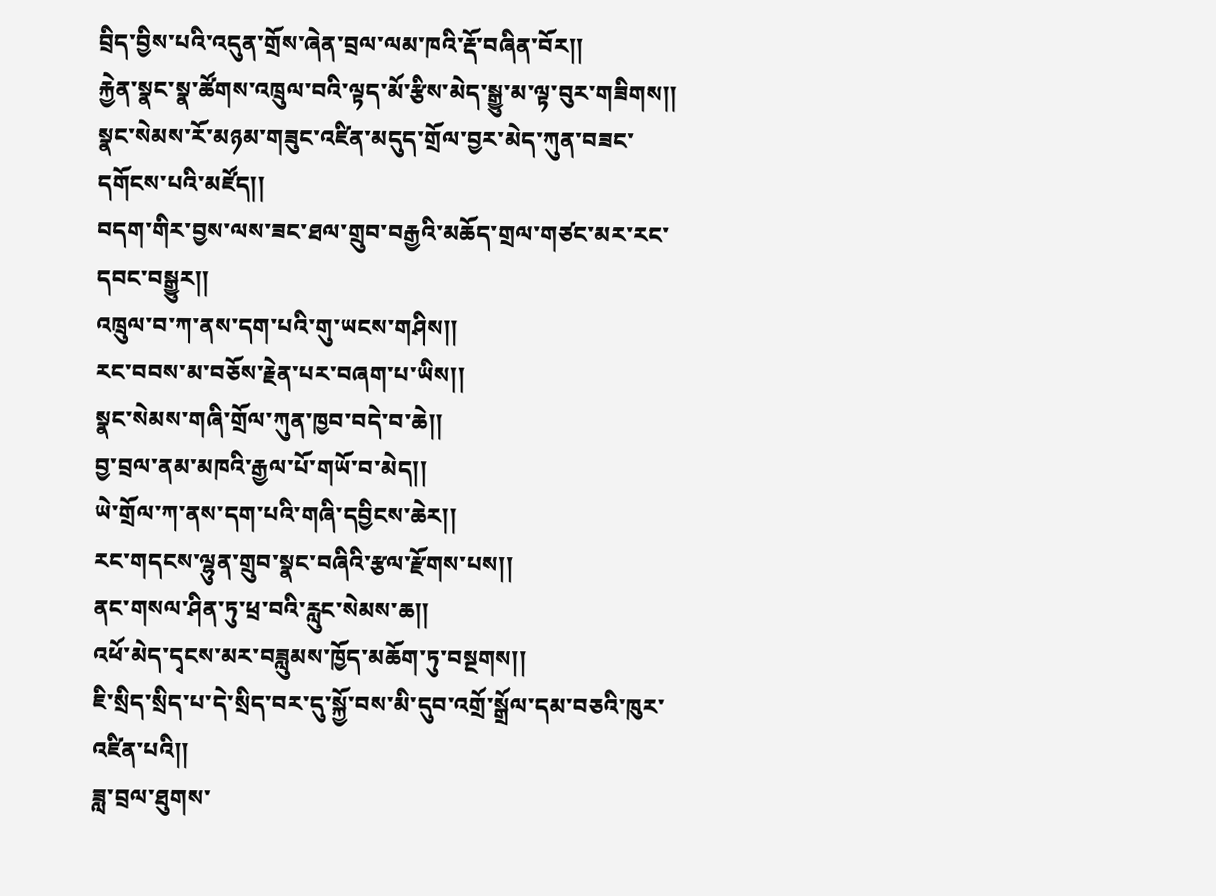བྲིད་བྱིས་པའི་འདུན་གྲོས་ཞེན་བྲལ་ལམ་ཁའི་རྡོ་བཞིན་བོར།།
རྐྱེན་སྣང་སྣ་ཚོགས་འཁྲུལ་བའི་ལྟད་མོ་རྩིས་མེད་སྒྱུ་མ་ལྟ་བུར་གཟིགས།།
སྣང་སེམས་རོ་མཉམ་གཟུང་འཛིན་མདུད་གྲོལ་བྱར་མེད་ཀུན་བཟང་དགོངས་པའི་མཛོད།།
བདག་གིར་བྱས་ལས་ཟང་ཐལ་གྲུབ་བརྒྱའི་མཆོད་གྲལ་གཙང་མར་རང་དབང་བསྒྱུར།།
འཁྲུལ་བ་ཀ་ནས་དག་པའི་གུ་ཡངས་གཤིས།།
རང་བབས་མ་བཅོས་རྗེན་པར་བཞག་པ་ཡིས།།
སྣང་སེམས་གཞི་གྲོལ་ཀུན་ཁྱབ་བདེ་བ་ཆེ།།
བྱ་བྲལ་ནམ་མཁའི་རྒྱལ་པོ་གཡོ་བ་མེད།།
ཡེ་གྲོལ་ཀ་ནས་དག་པའི་གཞི་དབྱིངས་ཆེར།།
རང་གདངས་ལྷུན་གྲུབ་སྣང་བཞིའི་རྩལ་རྫོགས་པས།།
ནང་གསལ་ཤིན་ཏུ་ཕྲ་བའི་རླུང་སེམས་ཆ།།
འཕོ་མེད་དྭངས་མར་བཟླུམས་ཁྱོད་མཆོག་ཏུ་བསྔགས།།
ཇི་སྲིད་སྲིད་པ་དེ་སྲིད་བར་དུ་སྐྱོ་བས་མི་དུབ་འགྲོ་སྒྲོལ་དམ་བཅའི་ཁུར་འཛིན་པའི།།
ཟླ་བྲལ་ཐུགས་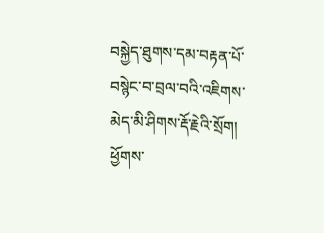བསྐྱེད་ཐུགས་དམ་བརྟན་པོ་བསྙེང་བ་བྲལ་བའི་འཇིགས་མེད་མི་ཤིགས་རྡོ་རྗེའི་སྲོག།
ཕྱོགས་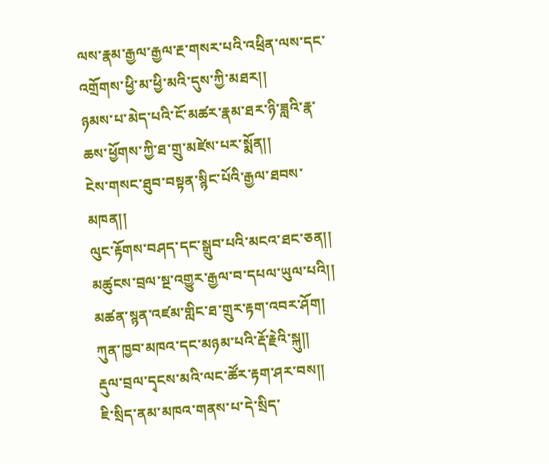ལས་རྣམ་རྒྱལ་རྒྱལ་རྔ་གསར་པའི་འཕྲིན་ལས་དང་འགྲོགས་ཕྱི་མ་ཕྱི་མའི་དུས་ཀྱི་མཐར།།
ཉམས་པ་མེད་པའི་ངོ་མཚར་རྣམ་ཐར་ཉི་ཟླའི་རྣ་ཆས་ཕྱོགས་ཀྱི་ཐ་གྲུ་མཛེས་པར་སྨོན།།
ངེས་གསང་ཐུབ་བསྟན་སྙིང་པོའི་རྒྱལ་ཐབས་མཁན།།
ལུང་རྟོགས་བཤད་དང་སྒྲུབ་པའི་མངའ་ཐང་ཅན།།
མཚུངས་བྲལ་སྔ་འགྱུར་རྒྱལ་བ་དཔལ་ཡུལ་པའི།།
མཚན་སྙན་འཛམ་གླིང་ཐ་གྲུར་རྟག་འབར་ཤོག།
ཀུན་ཁྱབ་མཁའ་དང་མཉམ་པའི་རྡོ་རྗེའི་སྐུ།།
རྡུལ་བྲལ་དྭངས་མའི་ལང་ཚོར་རྟག་ཤར་བས།།
ཇི་སྲིད་ནམ་མཁའ་གནས་པ་དེ་སྲིད་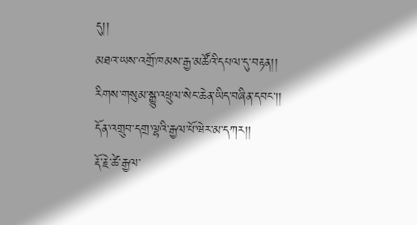དུ།།
མཐའ་ཡས་འགྲོ་ཁམས་རྒྱ་མཚོའི་དཔལ་དུ་བརྟན།།
རིགས་གསུམ་སྒྱུ་འཕྲུལ་སེང་ཆེན་ཡིད་བཞིན་དབང་།།
དོན་འགྲུབ་དགྲ་ལྷའི་རྒྱལ་པོ་ཝེར་མ་དཀར།།
རྡོ་རྗེ་ཚེ་རྒྱལ་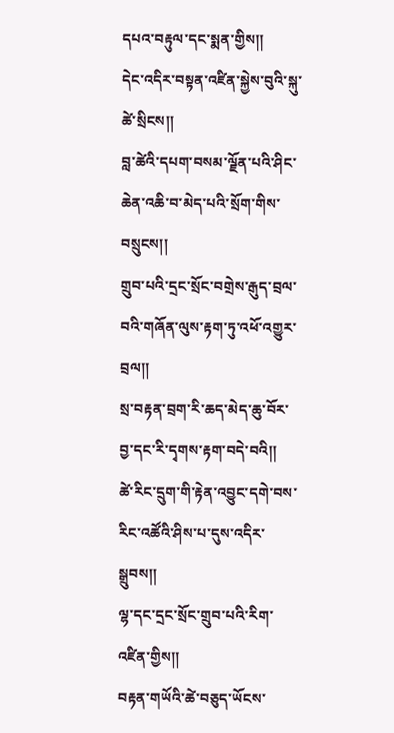དཔའ་བརྟུལ་དང་སྨན་གྱིས།།
དེང་འདིར་བསྟན་འཛིན་སྐྱེས་བུའི་སྐུ་ཚེ་སྲིངས།།
བླ་ཚེའི་དཔག་བསམ་ལྗོན་པའི་ཤིང་ཆེན་འཆི་བ་མེད་པའི་སྲོག་གིས་བསྲུངས།།
གྲུབ་པའི་དྲང་སྲོང་བགྲེས་རྒུད་བྲལ་བའི་གཞོན་ལུས་རྟག་ཏུ་འཕོ་འགྱུར་བྲལ།།
སྲ་བརྟན་བྲག་རི་ཆད་མེད་ཆུ་བོར་བྱ་དང་རི་དྭགས་རྟག་བདེ་བའི།།
ཚེ་རིང་དྲུག་གི་རྟེན་འབྱུང་དགེ་བས་རིང་འཚོའི་ཤིས་པ་དུས་འདིར་སྒྲུབས།།
ལྷ་དང་དྲང་སྲོང་གྲུབ་པའི་རིག་འཛིན་གྱིས།།
བརྟན་གཡོའི་ཚེ་བཅུད་ཡོངས་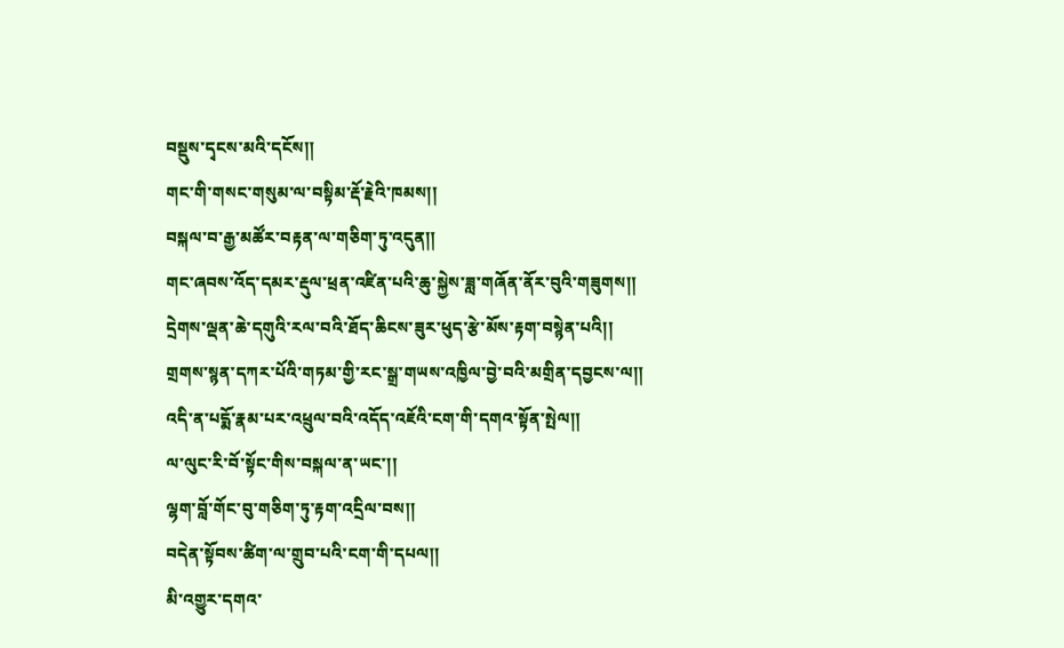བསྡུས་དྭངས་མའི་དངོས།།
གང་གི་གསང་གསུམ་ལ་བསྟིམ་རྡོ་རྗེའི་ཁམས།།
བསྐལ་བ་རྒྱ་མཚོར་བརྟན་ལ་གཅིག་ཏུ་འདུན།།
གང་ཞབས་འོད་དམར་རྡུལ་ཕྲན་འཛིན་པའི་ཆུ་སྐྱེས་ཟླ་གཞོན་ནོར་བུའི་གཟུགས།།
དྲེགས་ལྡན་ཆེ་དགུའི་རལ་བའི་ཐོད་ཆིངས་ཟུར་ཕུད་རྩེ་མོས་རྟག་བསྙེན་པའི།།
གྲགས་སྙན་དཀར་པོའི་གཏམ་གྱི་རང་སྒྲ་གཡས་འཁྱིལ་བྱེ་བའི་མགྲིན་དབྱངས་ལ།།
འདི་ན་པདྨོ་རྣམ་པར་འཕྲུལ་བའི་འདོད་འཇོའི་ངག་གི་དགའ་སྟོན་སྤེལ།།
ལ་ལུང་རི་བོ་སྟོང་གིས་བསྐལ་ན་ཡང་།།
ལྷག་བློ་གོང་བུ་གཅིག་ཏུ་རྟག་འདྲིལ་བས།།
བདེན་སྟོབས་ཚིག་ལ་གྲུབ་པའི་ངག་གི་དཔལ།།
མི་འགྱུར་དགའ་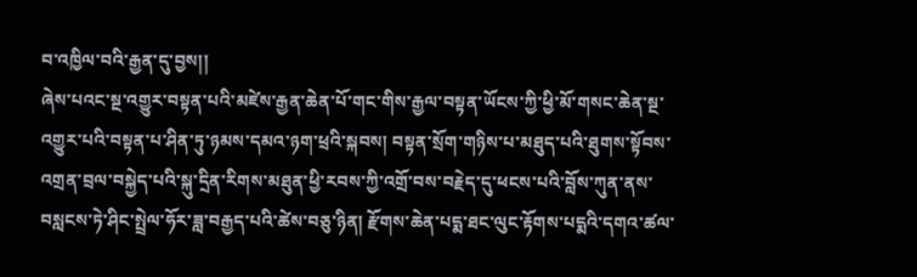བ་འཁྱིལ་བའི་རྒྱན་དུ་བྱས།།
ཞེས་པའང་སྔ་འགྱུར་བསྟན་པའི་མཛེས་རྒྱན་ཆེན་པོ་གང་གིས་རྒྱལ་བསྟན་ཡོངས་ཀྱི་ཕྱི་མོ་གསང་ཆེན་སྔ་འགྱུར་པའི་བསྟན་པ་ཤིན་ཏུ་ཉམས་དམའ་ཉག་ཕྲའི་སྐབས། བསྟན་སྲོག་གཉིས་པ་མཐུད་པའི་ཐུགས་སྟོབས་འགྲན་བྲལ་བསྐྱེད་པའི་སྐུ་དྲིན་རིགས་མཐུན་ཕྱི་རབས་ཀྱི་འགྲོ་བས་བརྗེད་དུ་ཕངས་པའི་བློས་ཀུན་ནས་བསླངས་ཏེ་ཤིང་སྤྲེལ་ཧོར་ཟླ་བརྒྱད་པའི་ཚེས་བཅུ་ཉིན། རྫོགས་ཆེན་པདྨ་ཐང་ལུང་རྟོགས་པདྨའི་དགའ་ཚལ་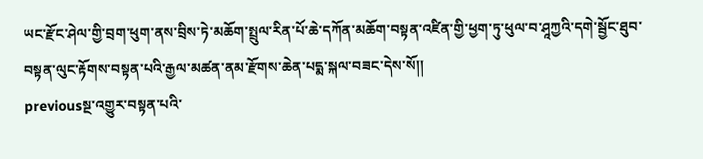ཡང་རྫོང་ཤེལ་གྱི་བྲག་ཕུག་ནས་བྲིས་ཏེ་མཆོག་སྤྲུལ་རིན་པོ་ཆེ་དཀོན་མཆོག་བསྟན་འཛིན་གྱི་ཕྱག་ཏུ་ཕུལ་བ་ཤཱཀྱའི་དགེ་སྦྱོང་ཐུབ་བསྟན་ལུང་རྟོགས་བསྟན་པའི་རྒྱལ་མཚན་ནམ་རྫོགས་ཆེན་པདྨ་སྐལ་བཟང་དེས་སོ།།
previousསྔ་འགྱུར་བསྟན་པའི་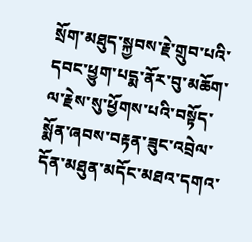སྲོག་མཐུད་སྐྱབས་རྗེ་གྲུབ་པའི་དབང་ཕྱུག་པདྨ་ནོར་བུ་མཆོག་ལ་རྗེས་སུ་ཕྱོགས་པའི་བསྟོད་སྨོན་ཞབས་བརྟན་ཟུང་འབྲེལ་དོན་མཐུན་མདོང་མཐའ་དགའ་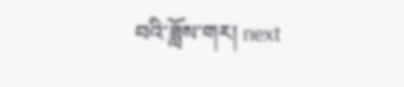བའི་ཟློས་གར། next